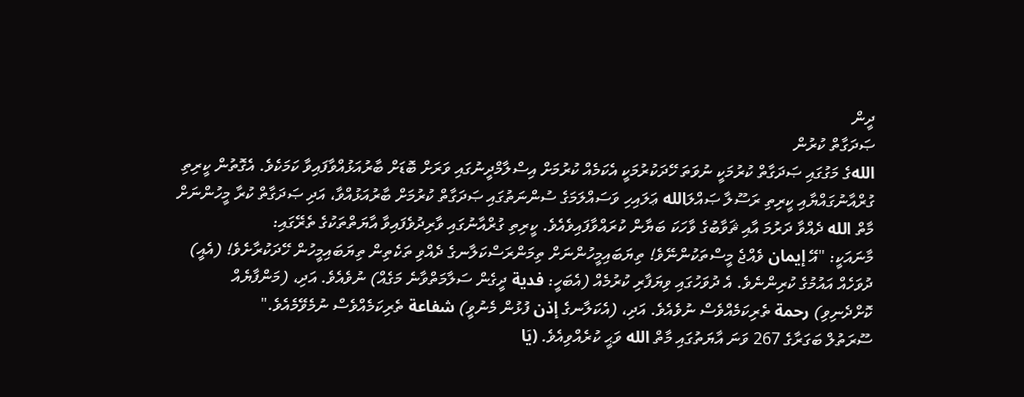ދީން
ޞަދަގާތް ކުރުން
اللهގެ މަގުގައި ޞަދަގާތް ކުރުމަކީ ނުވަތަ ހޭދަކުރުމަކީ އެކަމެއް ކުރުމަށް އިސްލާމްދީނުގައި ވަރަށް ބޮޑަށް ބާރުއަޅުއްވާފައިވާ ކަމަކެވެ. އެގޮތުން ކީރިތި ގުރްއާނުގައްޔާއި ކީރިތި ރަސޫލާ ޞައްލަالله ޢަލައިހި ވަސައްލަމަގެ ސުންނަތުގައި ޞަދަގާތް ކުރުމަށް ބާރުއަޅުއްވާ، އަދި ޞަދަގާތް ކުރާ މީހުންނަށް މާތް الله ދެއްވާ ދަރުމަ އާއި ޘަވާބުގެ ވާހަކަ ބަޔާން ކުރައްވާފައިވެއެވެ. ކީރިތި ގުރްއާނުގައި ވާރިދުވެފައިވާ އާޔަތްތަކުގެ ތެރޭގައި:
މާނައަކީ: "އޭ إيمان ވެއްޖެ މީސްތަކުންނޭވެ! ތިޔަބައިމީހުންނަށް ތިމަންރަސްކަލާނގެ ދެއްވި ތަކެތިން ތިޔަބައިމީހުން ހޭދަކުރާށެވެ! (އެއީ) ދުވަހެއް އައުމުގެ ކުރިންނެވެ. އެ ދުވަހުގައި ވިޔަފާރި ކުރުމެއް (އެބަހީ: فدية ދީގެން ސަލާމަތްވާނެ މަގެއް) ނުވެއެވެ. އަދި، (މަންފާޔެއް ކޮށްދެނިވި) رحمة ތެރިކަމެއްވެސް ނުވެއެވެ. އަދި، (އެކަލާނގެ إذن ފުޅުން މެނުވީ) شفاعة ތެރިކަމެއްވެސް ނުމެވޭމެއެވެ."
ސޫރަތުލް ބަގަރާގެ 267 ވަނަ އާޔަތުގައި މާތް الله ވަޙީ ކުރެއްވިއެވެ. (يَا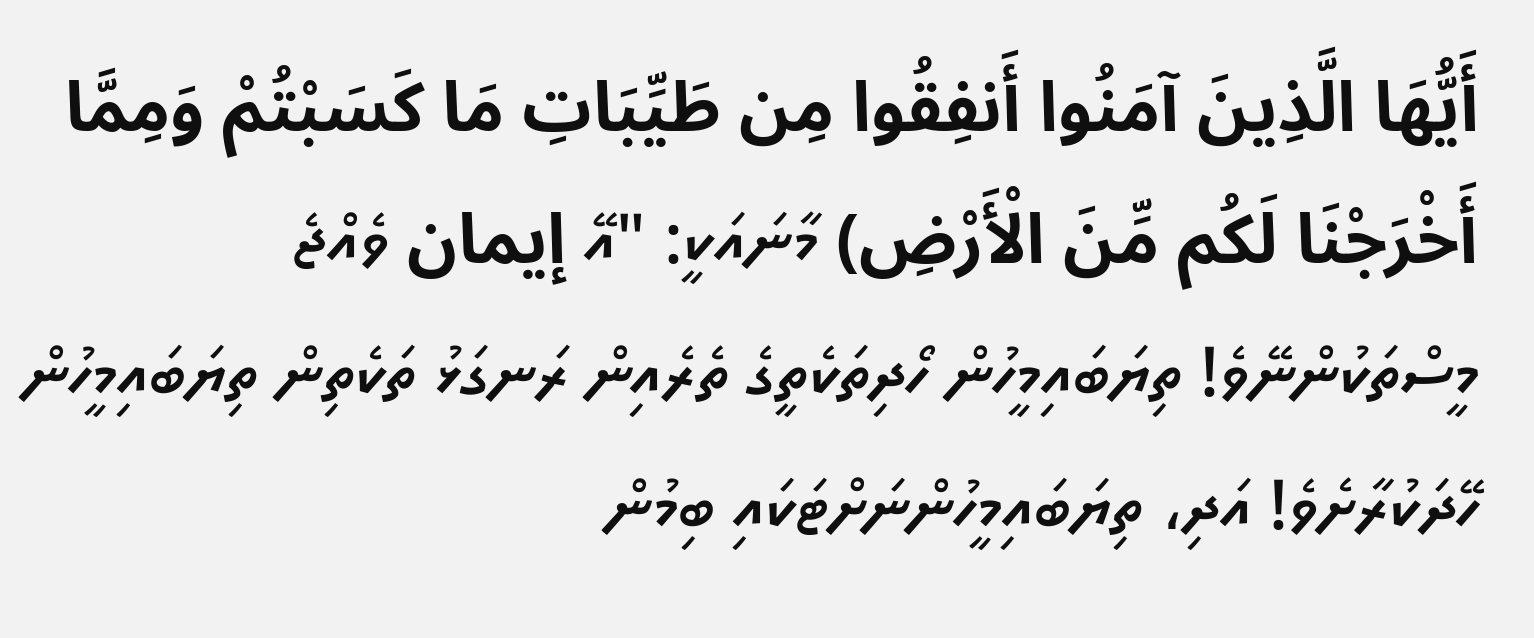أَيُّهَا الَّذِينَ آمَنُوا أَنفِقُوا مِن طَيِّبَاتِ مَا كَسَبْتُمْ وَمِمَّا أَخْرَجْنَا لَكُم مِّنَ الْأَرْضِ) މާނައަކީ: "އޭ إيمان ވެއްޖެ މީސްތަކުންނޭވެ! ތިޔަބައިމީހުން ހޯދިތަކެތީގެ ތެރެއިން ރަނގަޅު ތަކެތިން ތިޔަބައިމީހުން ހޭދަކުރާށެވެ! އަދި، ތިޔަބައިމީހުންނަށްޓަކައި ބިމުން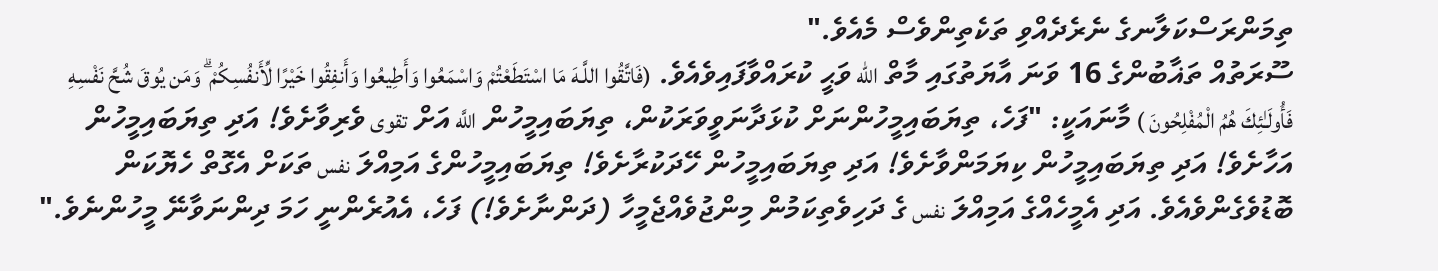ތިމަންރަސްކަލާނގެ ނެރެދެއްވި ތަކެތިންވެސް މެއެވެ."
ސޫރަތުއް ތަޣާބުންގެ 16 ވަނަ އާޔަތުގައި މާތް الله ވަޙީ ކުރައްވާފައިވެއެވެ. (فَاتَّقُوا اللَّـهَ مَا اسْتَطَعْتُمْ وَاسْمَعُوا وَأَطِيعُوا وَأَنفِقُوا خَيْرًا لِّأَنفُسِكُمْ ۗ وَمَن يُوقَ شُحَّ نَفْسِهِ فَأُولَـٰئِكَ هُمُ الْمُفْلِحُونَ ) މާނައަކީ: "ފަހެ، ތިޔަބައިމީހުންނަށް ކުޅަދާނަވީވަރަކުން، ތިޔަބައިމީހުން اللَّه އަށް تقوى ވެރިވާށެވެ! އަދި ތިޔަބައިމީހުން އަހާށެވެ! އަދި ތިޔަބައިމީހުން ކިޔަމަންވާށެވެ! އަދި ތިޔަބައިމީހުން ހޭދަކުރާށެވެ! ތިޔަބައިމީހުންގެ އަމިއްލަ نفس ތަކަށް އެގޮތް ހެޔޮކަން ބޮޑުވެގެންވެއެވެ. އަދި އެމީހެއްގެ އަމިއްލަ نفس ގެ ދަހިވެތިކަމުން މިންޖުވެއްޖެމީހާ (ދަންނާށެވެ!) ފަހެ، އެއުރެންނީ ހަމަ ދިންނަވާނޭ މީހުންނެވެ."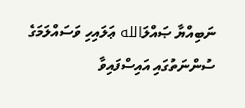ނަބިއްޔާ ޞައްލަالله ޢަލައިހި ވަސައްލަމަގެ ސުންނަތުގައި އައިސްފައިވާ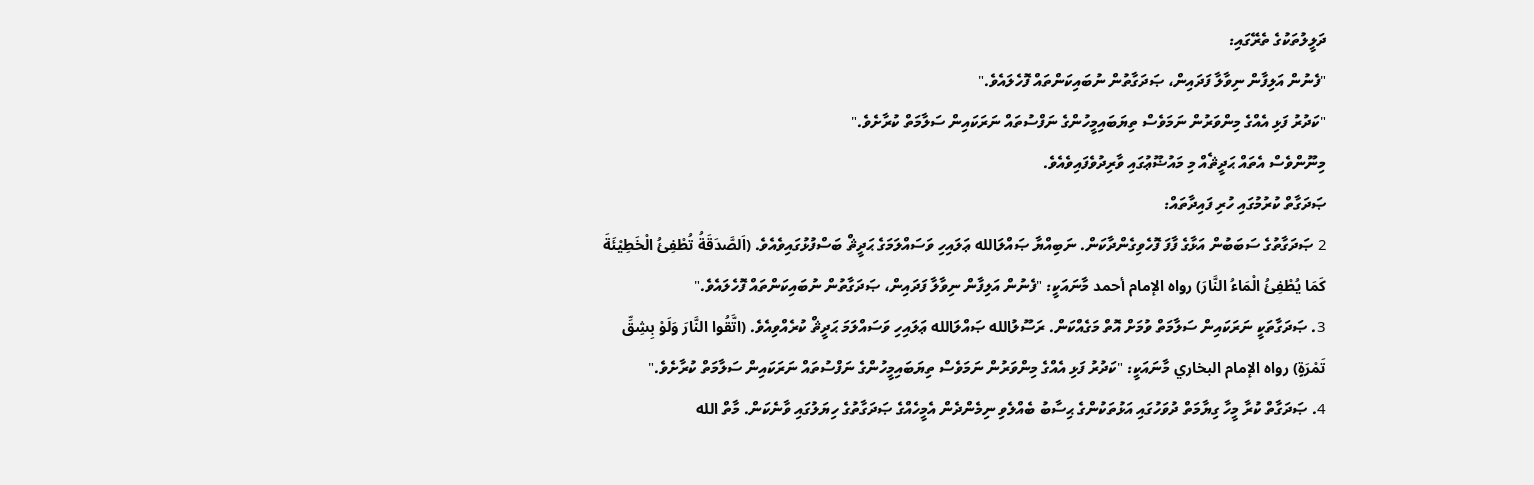ދަލީލުތަކުގެ ތެރޭގައި:
"ފެނުން އަލިފާން ނިވާލާ ފަދައިން، ޞަދަގާތުން ނުބައިކަންތައް ފޮހެލައެވެ."
"ކަދުރު ފަޅި އެއްގެ މިންވަރުން ނަމަވެސް ތިޔަބައިމީހުންގެ ނަފްސުތައް ނަރަކައިން ސަލާމަތް ކުރާށެވެ."
މިނޫންވެސް އެތައް ޙަދީޘެއް މި މައުޟޫޢުގައި ވާރިދުވެފައިވެއެވެ.
ޞަދަގާތް ކުރުމުގައި ހުރި ފައިދާތައް:
2 ޞަދަގާތުގެ ސަބަބުން އަޅާގެ ފާފަ ފޮހެވިގެންދާކަން. ނަބިއްޔާ ޞައްލަالله ޢަލައިހި ވަސައްލަމަގެ ޙަދީޘް ބަސްފުޅުގައިވެއެވެ. (اَلصَّدَقَةُ تُطْفِئُ الْخَطِيْئَةَ كَمَا يُطْفِئُ الْمَاءُ النَّارَ) رواه الإمام أحمد މާނައަކީ: "ފެނުން އަލިފާން ނިވާލާ ފަދައިން، ޞަދަގާތުން ނުބައިކަންތައް ފޮހެލައެވެ."
3. ޞަދަގާތަކީ ނަރަކައިން ސަލާމަތް ވުމަށް އޮތް މަގެއްކަން. ރަސޫލުالله ޞައްލަالله ޢަލައިހި ވަސައްލަމަ ޙަދީޘް ކުރެއްވިއެވެ. (اتَّقُوا النَّارَ وَلَوْ بِشِقِّ تَمْرَةٍ) رواه الإمام البخاري މާނައަކީ: "ކަދުރު ފަޅި އެއްގެ މިންވަރުން ނަމަވެސް ތިޔަބައިމީހުންގެ ނަފްސުތައް ނަރަކައިން ސަލާމަތް ކުރާށެވެ."
4. ޞަދަގާތް ކުރާ މީހާ ގިޔާމަތް ދުވަހުގައި އަޅުތަކުންގެ ޙިސާބު ބެއްލެވި ނިމެންދެން އެމީހެއްގެ ޞަދަގާތުގެ ހިޔަލުގައި ވާނެކަން. މާތް الله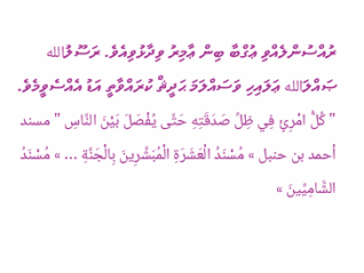ރުއްސުންލެއްވި ޢުގްބާ ބިން ޢާމިރު ވިދާޅުވިއެވެ. ރަސޫލުالله ޞައްލަالله ޢަލައިހި ވަސައްލަމަ ޙަދީޘް ކުރައްވާތީ އަޑު އެއްސެވީމެވެ. " كُلُّ امْرِئٍ فِي ظِلِّ صَدَقَتِهِ حَتَّى يُفْصَلَ بَيْنَ النَّاسِ " مسند أحمد بن حنبل » مُسْنَدُ الْعَشَرَةِ الْمُبَشَّرِينَ بِالْجَنَّةِ … » مُسْنَدُ الشَّامِيِّينَ »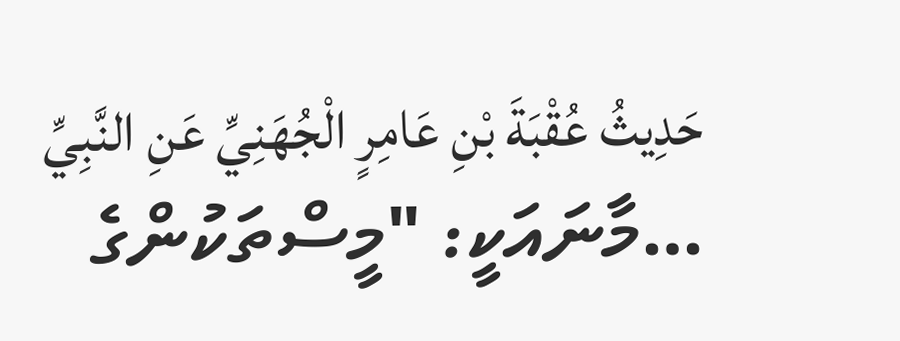حَدِيثُ عُقْبَةَ بْنِ عَامِرٍ الْجُهَنِيِّ عَنِ النَّبِيِّ …މާނައަކީ: "މީސްތަކުންގެ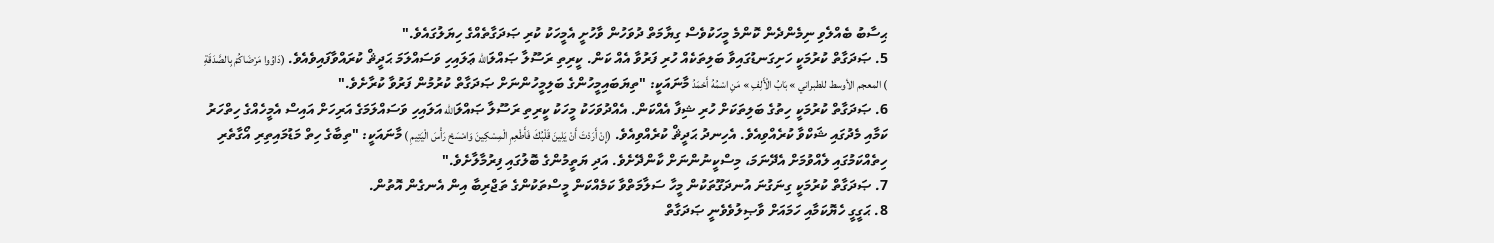ޙިސާބު ބެއްލެވި ނިމެންދެން ކޮންމެ މީހަކުވެސް ގިޔާމަތް ދުވަހުން ވާހުށީ އެމީހަކު ކުރި ޞަދަގާތެއްގެ ހިޔަލުގައެވެ."
5. ޞަދަގާތް ކުރުމަކީ ހަށިގަނޑުގައިވާ ބަލިތަކެއް ހުރި ފަރުވާ އެއް ކަން. ކީރިތި ރަސޫލާ ޞައްލަالله ޢަލައިހި ވަސައްލަމަ ޙަދީޘް ކުރައްވާފައިވެއެވެ. (دَاوُوا مَرْضَاكُمْ بِالصَّدَقَةِ ) المعجم الأوسط للطبراني » بَابُ الْأَلِفِ » مَنِ اسْمُهُ أَحْمَدُ މާނައަކީ: "ތިޔަބައިމީހުންގެ ބަލިމީހުންނަށް ޞަދަގާތް ކުރުމުން ފަރުވާ ކުރާށެވެ."
6. ޞަދަގާތް ކުރުމަކީ ހިތުގެ ބަލިތަކަށް ހުރި ޝިފާ އެއްކަން. އެއްދުވަހަކު މީހަކު ކީރިތި ރަސޫލާ ޞައްލަالله އަލައިހި ވަސައްލަމަގެ އަރިހަށް އައިސް އެމީހެއްގެ ހިތްހަރު ކަމާއި މެދުގައި ޝަކްވާ ކުރެއްވިއެވެ. އެހިނދު ޙަދީޘް ކުރެއްވިއެވެ. (إِنْ أَرَدْتَ أَنْ يَلِينَ قَلْبُكَ فَأَطْعِمِ الْمِسْكِينَ وَامْسَحْ رَأْسَ الْيَتِيمِ ) މާނައަކީ: "ތިބާގެ ހިތް މަޑުމައިތިރި އޯގާތެރި ހިތެއްކަމުގައި ލެއްވުމަށް އެދޭނަމަ، މިސްކީނުންނަށް ކާންދޭށެވެ. އަދި ޔަތީމުންގެ ބޮލުގައި ފިރުމާލާށެވެ."
7. ޞަދަގާތް ކުރުމަކީ ގިނަގުނަ އުނދަގޫތަކުން މީހާ ސަލާމަތްވާ ކަމެއްކަން މީސްތަކުންގެ ތަޖްރިބާ އިން އެނގެން އޮތުން.
8. ޙަގީގީ ހެޔޮކަމާއި ހަމައަށް ވާޞިލުވެވެނީ ޞަދަގާތް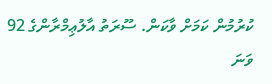ކުރުމުން ކަމަށް ވާކަން. ސޫރަތު އާލުޢިމްރާންގެ 92 ވަނަ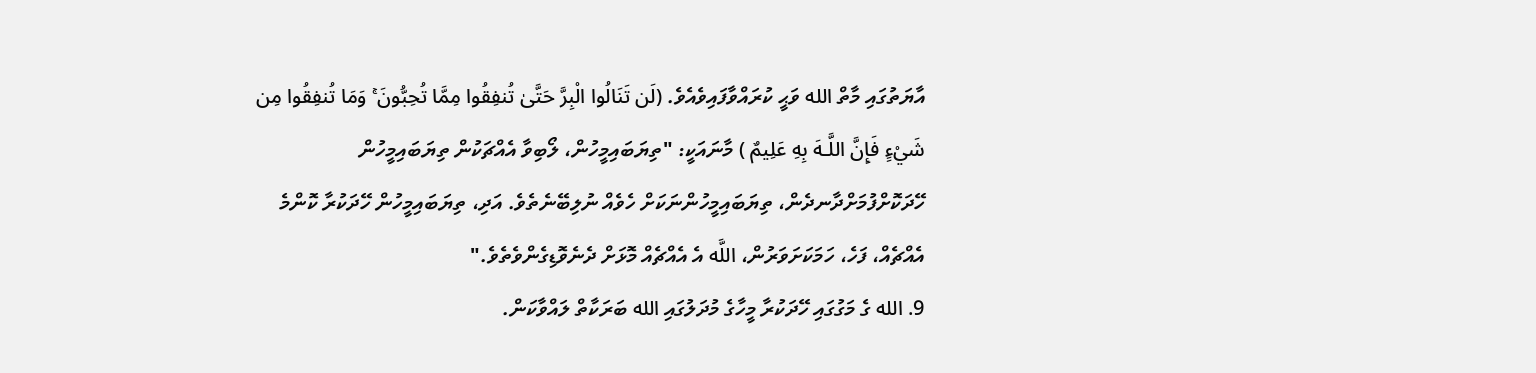އާޔަތުގައި މާތް الله ވަޙީ ކުރައްވާފައިވެއެވެ. (لَن تَنَالُوا الْبِرَّ حَتَّىٰ تُنفِقُوا مِمَّا تُحِبُّونَ ۚ وَمَا تُنفِقُوا مِن شَيْءٍ فَإِنَّ اللَّـهَ بِهِ عَلِيمٌ ) މާނައަކީ: "ތިޔަބައިމީހުން، ލޯބިވާ އެއްޗަކުން ތިޔަބައިމީހުން ހޭދަކޮށްފުމަށްދާނދެން، ތިޔަބައިމީހުންނަކަށް ހެވެއް ނުލިބޭނެތެވެ. އަދި، ތިޔަބައިމީހުން ހޭދަކުރާ ކޮންމެ އެއްޗެއް، ފަހެ، ހަމަކަށަވަރުން، اللَّه އެ އެއްޗެއް މޮޅަށް ދެނެވޮޑިގެންވެތެވެ."
9. الله ގެ މަގުގައި ހޭދަކުރާ މީހާގެ މުދަލުގައި الله ބަރަކާތް ލައްވާކަން.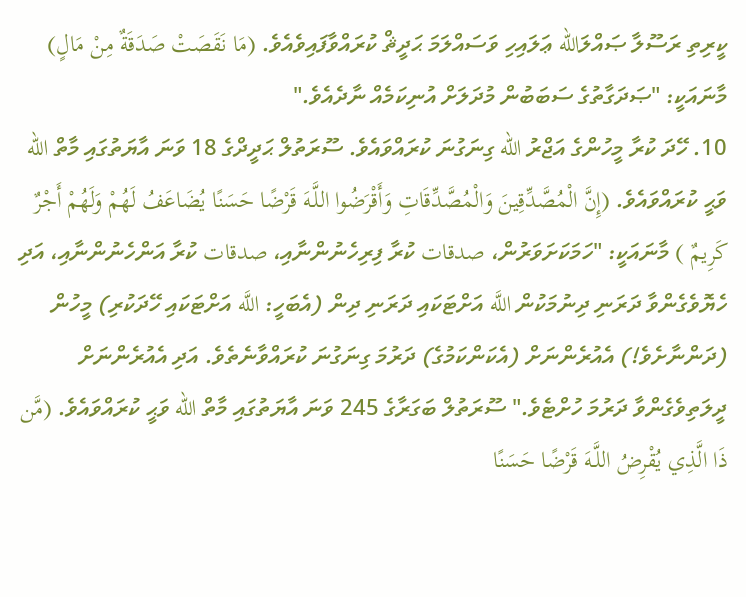ކީރިތި ރަސޫލާ ޞައްލަالله ޢަލައިހި ވަސައްލަމަ ޙަދީޘް ކުރައްވާފައިވެއެވެ. (مَا نَقَصَتْ صَدَقَةٌ مِنْ مَالٍ) މާނައަކީ: "ޞަދަގާތުގެ ސަބަބުން މުދަލަށް އުނިކަމެއް ނާދެއެވެ."
10. ހޭދަ ކުރާ މީހުންގެ އަޖްރު الله ގިނަގުނަ ކުރައްވައެވެ. ސޫރަތުލް ޙަދީދްގެ 18 ވަނަ އާޔަތުގައި މާތް الله ވަޙީ ކުރައްވައެވެ. (إِنَّ الْمُصَّدِّقِينَ وَالْمُصَّدِّقَاتِ وَأَقْرَضُوا اللَّـهَ قَرْضًا حَسَنًا يُضَاعَفُ لَهُمْ وَلَهُمْ أَجْرٌ كَرِيمٌ ) މާނައަކީ: "ހަމަކަށަވަރުން، صدقات ކުރާ ފިރިހެނުންނާއި، صدقات ކުރާ އަންހެނުންނާއި، އަދި ހެޔޮވެގެންވާ ދަރަނި ދިނުމަކުން اللَّه އަށްޓަކައި ދަރަނި ދިން (އެބަހީ: اللَّه އަށްޓަކައި ހޭދަކުރި) މީހުން (ދަންނާށެވެ!) އެއުރެންނަށް (އެކަންކަމުގެ) ދަރުމަ ގިނަގުނަ ކުރައްވާނެތެވެ. އަދި އެއުރެންނަށް ދީލަތިވެގެންވާ ދަރުމަ ހުށްޓެވެ." ސޫރަތުލް ބަގަރާގެ 245 ވަނަ އާޔަތުގައި މާތް الله ވަޙީ ކުރައްވައެވެ. (مَّن ذَا الَّذِي يُقْرِضُ اللَّـهَ قَرْضًا حَسَنًا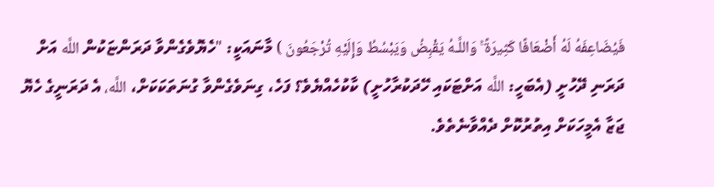فَيُضَاعِفَهُ لَهُ أَضْعَافًا كَثِيرَةً ۚ وَاللَّـهُ يَقْبِضُ وَيَبْسُطُ وَإِلَيْهِ تُرْجَعُونَ ) މާނައަކީ: "ހެޔޮވެގެންވާ ދަރަންޏަކުން اللَّه އަށް ދަރަނި ދޭހުށީ (އެބަހީ: اللَّه އަށްޓަކައި ހޭދަކުރާހުށީ) ކާކުހެއްޔެވެ؟ ފަހެ، ގިނަވެގެންވާ ގުނަތަކަކަށް، اللَّه، އެ ދަރަނީގެ ހެޔޮ ޖަޒާ އެމީހަކަށް އިތުރުކޮށް ދެއްވާނެތެވެ.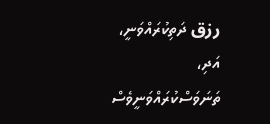رزق ދަތިކުރައްވަނީ، އަދި، ތަނަވަސްކުރައްވަނީވެސް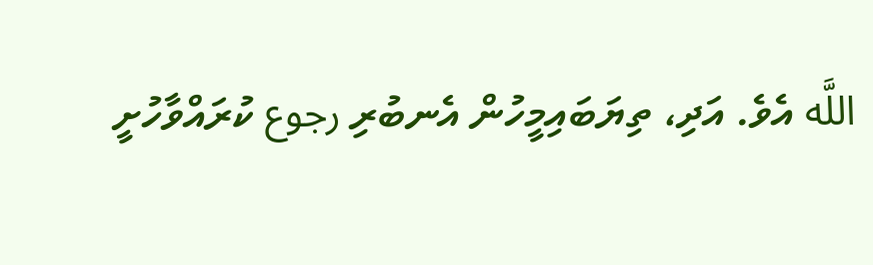اللَّه އެވެ. އަދި، ތިޔަބައިމީހުން އެނބުރި رجوع ކުރައްވާހުށީ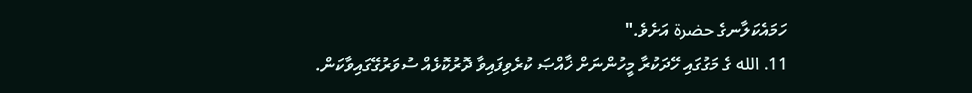ހަމައެކަލާނގެ حضرة އަށެވެ."
11. الله ގެ މަގުގައި ހޭދަކުރާ މީހުންނަށް ޚާއްޞަ ކުރެވިފައިވާ ދޮރުކޮޅެއް ސުވަރުގޭގައިވާކަން.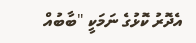އެދޮރު ކޮޅުގެ ނަމަކީ "ބާބުއް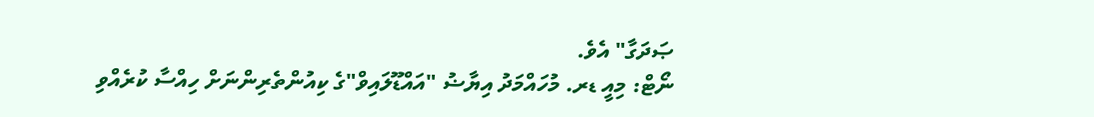ޞަދަގާ" އެވެ.
ނޯޓް: މިއީ ޑރ. މުހައްމަދު އިޔާޟު "އައްޑޫލައިވް"ގެ ކިއުންތެރިންނަށް ހިއްސާ ކުރެއްވި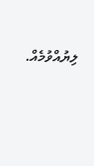ލިޔުއްވުމެއް.